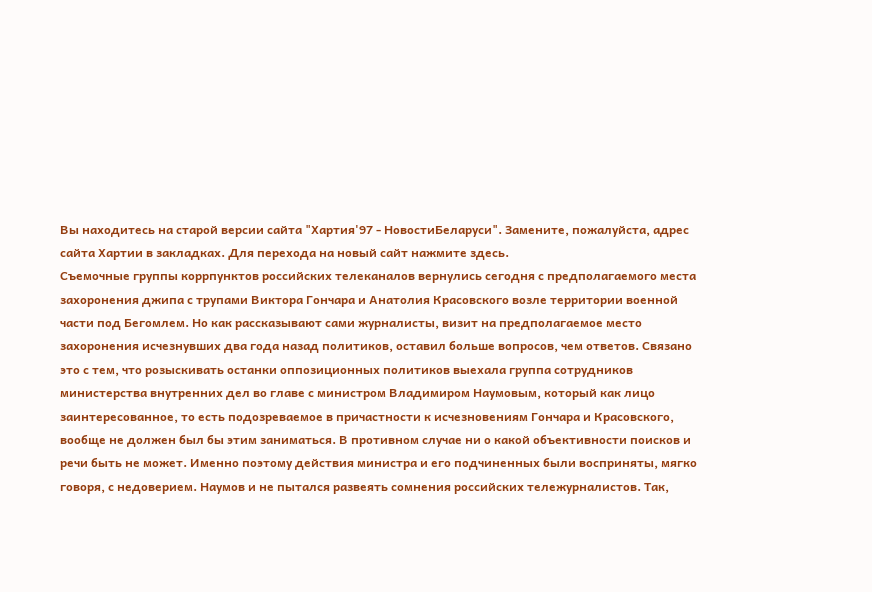Вы находитесь на старой версии сайта "Хартия'97 - НовостиБеларуси". Замените, пожалуйста, адрес сайта Хартии в закладках. Для перехода на новый сайт нажмите здесь.
Съемочные группы коррпунктов российских телеканалов вернулись сегодня с предполагаемого места захоронения джипа с трупами Виктора Гончара и Анатолия Красовского возле территории военной части под Бегомлем. Но как рассказывают сами журналисты, визит на предполагаемое место захоронения исчезнувших два года назад политиков, оставил больше вопросов, чем ответов. Связано это с тем, что розыскивать останки оппозиционных политиков выехала группа сотрудников министерства внутренних дел во главе с министром Владимиром Наумовым, который как лицо заинтересованное, то есть подозреваемое в причастности к исчезновениям Гончара и Красовского, вообще не должен был бы этим заниматься. В противном случае ни о какой объективности поисков и речи быть не может. Именно поэтому действия министра и его подчиненных были восприняты, мягко говоря, с недоверием. Наумов и не пытался развеять сомнения российских тележурналистов. Так,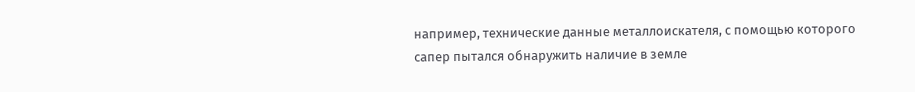например, технические данные металлоискателя, с помощью которого сапер пытался обнаружить наличие в земле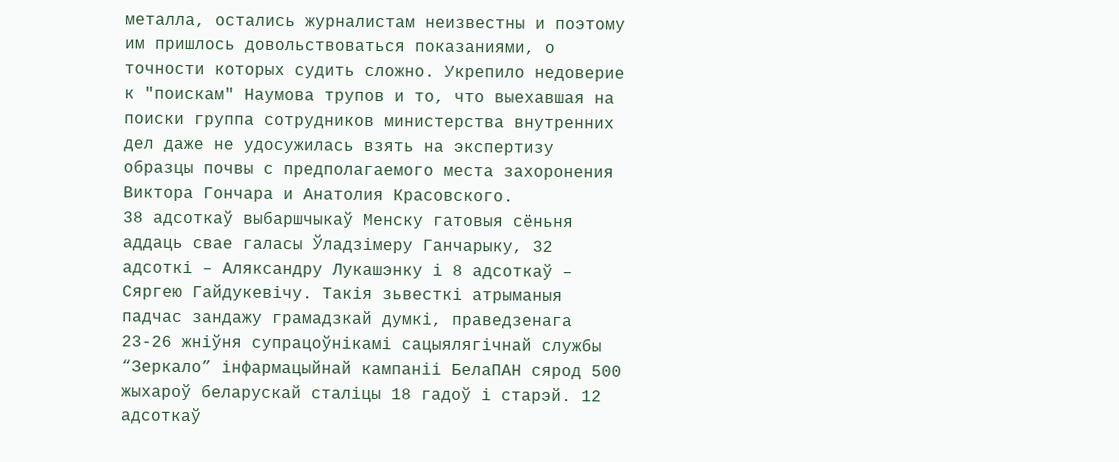металла, остались журналистам неизвестны и поэтому им пришлось довольствоваться показаниями, о точности которых судить сложно. Укрепило недоверие к "поискам" Наумова трупов и то, что выехавшая на поиски группа сотрудников министерства внутренних дел даже не удосужилась взять на экспертизу образцы почвы с предполагаемого места захоронения Виктора Гончара и Анатолия Красовского.
38 адсоткаў выбаршчыкаў Менску гатовыя сёньня аддаць свае галасы Ўладзімеру Ганчарыку, 32 адсоткі – Аляксандру Лукашэнку і 8 адсоткаў – Сяргею Гайдукевічу. Такія зьвесткі атрыманыя падчас зандажу грамадзкай думкі, праведзенага 23-26 жніўня супрацоўнікамі сацыялягічнай службы “Зеркало” інфармацыйнай кампаніі БелаПАН сярод 500 жыхароў беларускай сталіцы 18 гадоў і старэй. 12 адсоткаў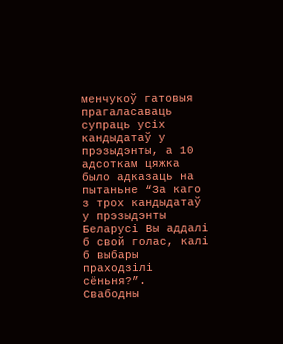менчукоў гатовыя прагаласаваць супраць усіх кандыдатаў у прэзыдэнты, а 10 адсоткам цяжка было адказаць на пытаньне “За каго з трох кандыдатаў у прэзыдэнты Беларусі Вы аддалі б свой голас, калі б выбары праходзілі сёньня?”.
Свабодны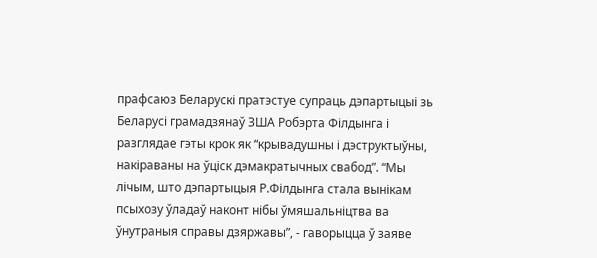прафсаюз Беларускі пратэстуе супраць дэпартыцыі зь Беларусі грамадзянаў ЗША Робэрта Філдынга і разглядае гэты крок як “крывадушны і дэструктыўны, накіраваны на ўціск дэмакратычных свабод”. “Мы лічым, што дэпартыцыя Р.Філдынга стала вынікам псыхозу ўладаў наконт нібы ўмяшальніцтва ва ўнутраныя справы дзяржавы”, - гаворыцца ў заяве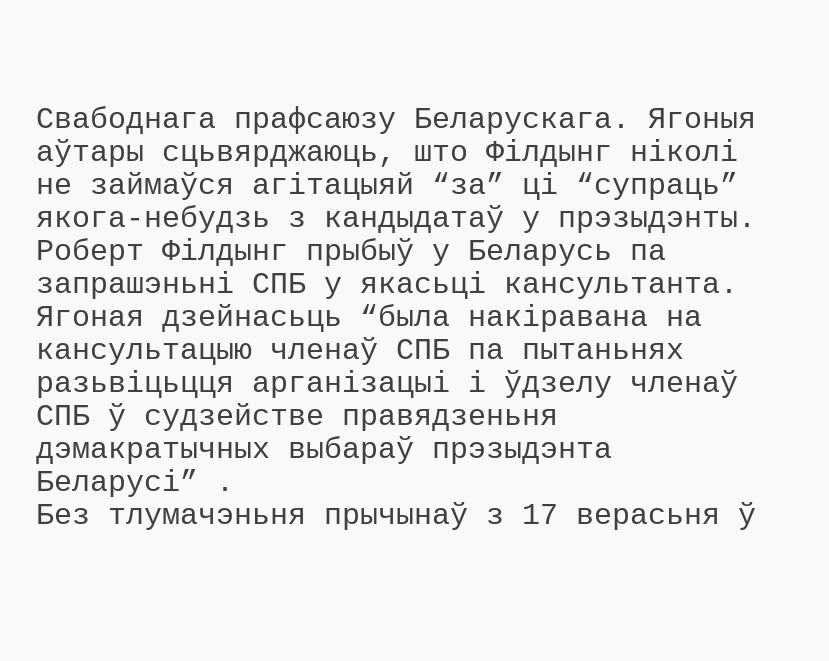Свабоднага прафсаюзу Беларускага. Ягоныя аўтары сцьвярджаюць, што Філдынг ніколі не займаўся агітацыяй “за” ці “супраць” якога-небудзь з кандыдатаў у прэзыдэнты. Роберт Філдынг прыбыў у Беларусь па запрашэньні СПБ у якасьці кансультанта. Ягоная дзейнасьць “была накіравана на кансультацыю членаў СПБ па пытаньнях разьвіцьцця арганізацыі і ўдзелу членаў СПБ ў судзействе правядзеньня дэмакратычных выбараў прэзыдэнта Беларусі” .
Без тлумачэньня прычынаў з 17 верасьня ў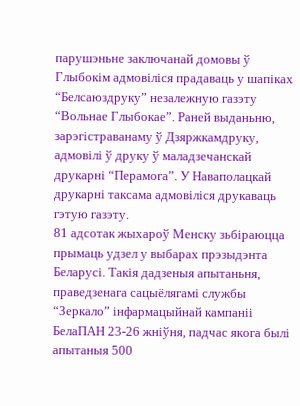парушэньне заключанай домовы ў Глыбокім адмовіліся прадаваць у шапіках “Белсаюздруку” незалежную газэту “Вольнае Глыбокае”. Раней выданьню, зарэгістраванаму ў Дзяржкамдруку, адмовілі ў друку ў маладзечанскай друкарні “Перамога”. У Наваполацкай друкарні таксама адмовіліся друкаваць гэтую газэту.
81 адсотак жыхароў Менску зьбіраюцца прымаць удзел у выбарах прэзыдэнта Беларусі. Такія дадзеныя апытаньня, праведзенага сацыёлягамі службы “Зеркало” інфармацыйнай кампаніі БелаПАН 23-26 жніўня, падчас якога былі апытаныя 500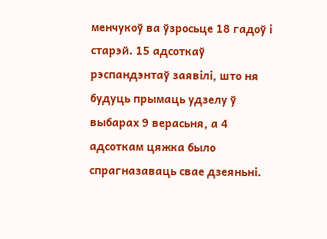менчукоў ва ўзросьце 18 гадоў і старэй. 15 адсоткаў рэспандэнтаў заявілі, што ня будуць прымаць удзелу ў выбарах 9 верасьня, а 4 адсоткам цяжка было спрагназаваць свае дзеяньні.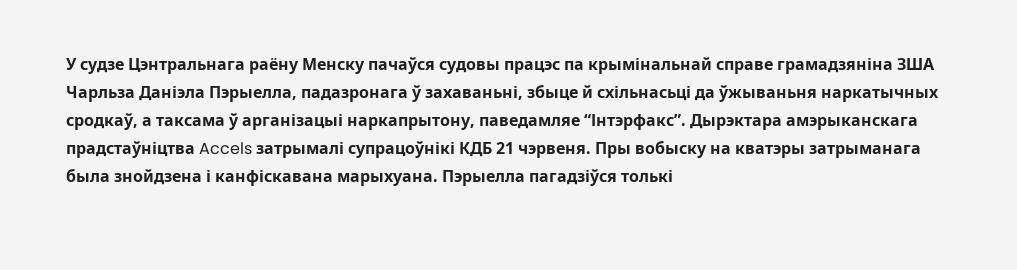У судзе Цэнтральнага раёну Менску пачаўся судовы працэс па крымінальнай справе грамадзяніна ЗША Чарльза Даніэла Пэрыелла, падазронага ў захаваньні, збыце й схільнасьці да ўжываньня наркатычных сродкаў, а таксама ў арганізацыі наркапрытону, паведамляе “Інтэрфакс”. Дырэктара амэрыканскага прадстаўніцтва Accels затрымалі супрацоўнікі КДБ 21 чэрвеня. Пры вобыску на кватэры затрыманага была знойдзена і канфіскавана марыхуана. Пэрыелла пагадзіўся толькі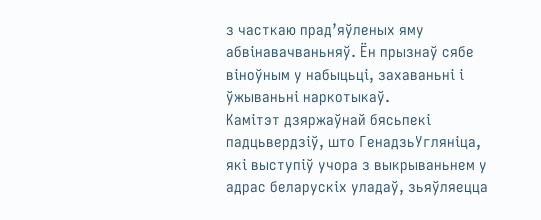з часткаю прад’яўленых яму абвінавачваньняў. Ён прызнаў сябе віноўным у набыцьці, захаваньні і ўжываньні наркотыкаў.
Камітэт дзяржаўнай бясьпекі падцьвердзіў, што ГенадзьУгляніца, які выступіў учора з выкрываньнем у адрас беларускіх уладаў, зьяўляецца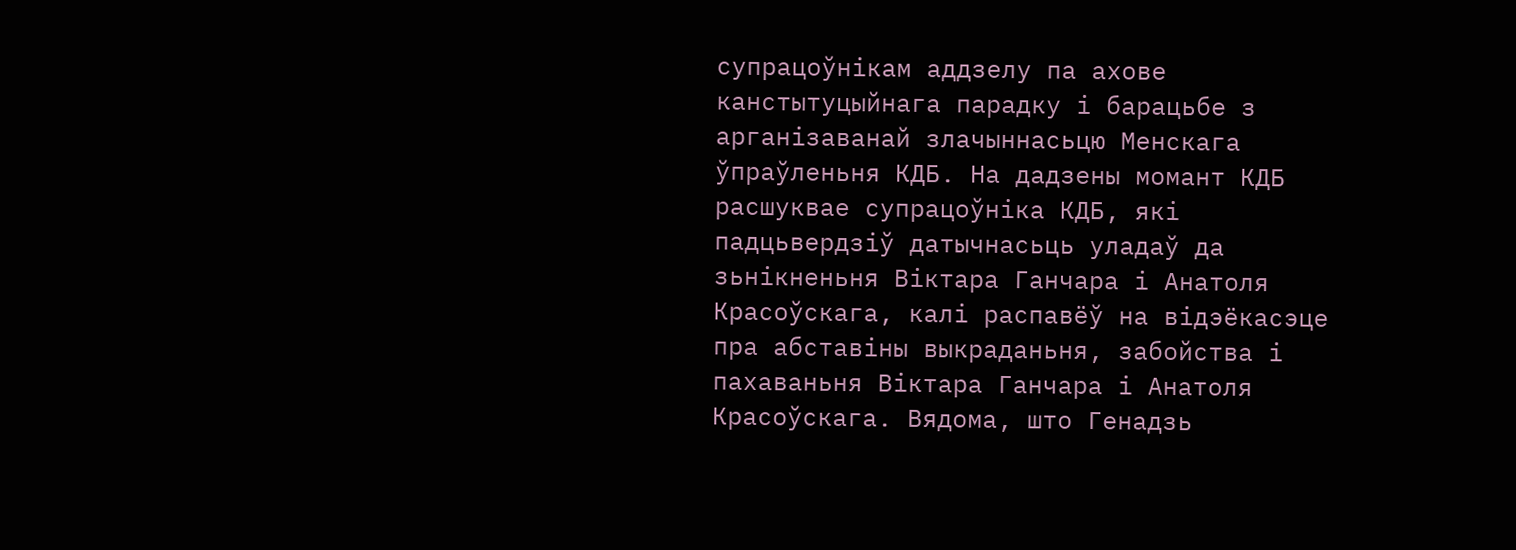супрацоўнікам аддзелу па ахове канстытуцыйнага парадку і барацьбе з арганізаванай злачыннасьцю Менскага ўпраўленьня КДБ. На дадзены момант КДБ расшуквае супрацоўніка КДБ, які падцьвердзіў датычнасьць уладаў да зьнікненьня Віктара Ганчара і Анатоля Красоўскага, калі распавёў на відэёкасэце пра абставіны выкраданьня, забойства і пахаваньня Віктара Ганчара і Анатоля Красоўскага. Вядома, што Генадзь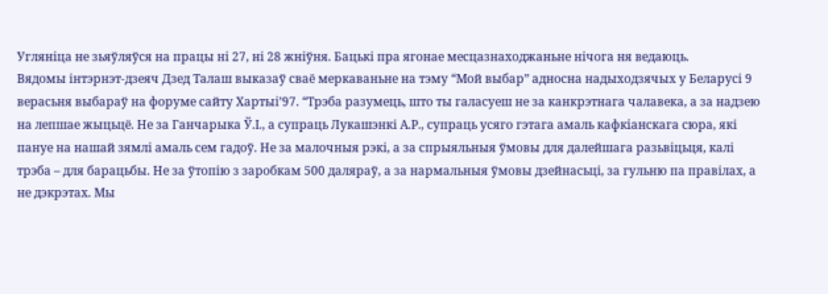Угляніца не зьяўляўся на працы ні 27, ні 28 жніўня. Бацькі пра ягонае месцазнаходжаньне нічога ня ведаюць.
Вядомы інтэрнэт-дзеяч Дзед Талаш выказаў сваё меркаваньне на тэму “Мой выбар” адносна надыходзячых у Беларусі 9 верасьня выбараў на форуме сайту Хартыі’97. “Трэба разумець, што ты галасуеш не за канкрэтнага чалавека, а за надзею на лепшае жыцьцё. Не за Ганчарыка Ў.І., а супраць Лукашэнкі А.Р., супраць усяго гэтага амаль кафкiанскага сюра, які пануе на нашай зямлі амаль сем гадоў. Не за малочныя рэкі, а за спрыяльныя ўмовы для далейшага разьвіцьця, калі трэба – для барацьбы. Не за ўтопію з заробкам 500 даляраў, а за нармальныя ўмовы дзейнасьці, за гульню па правілах, а не дэкрэтах. Мы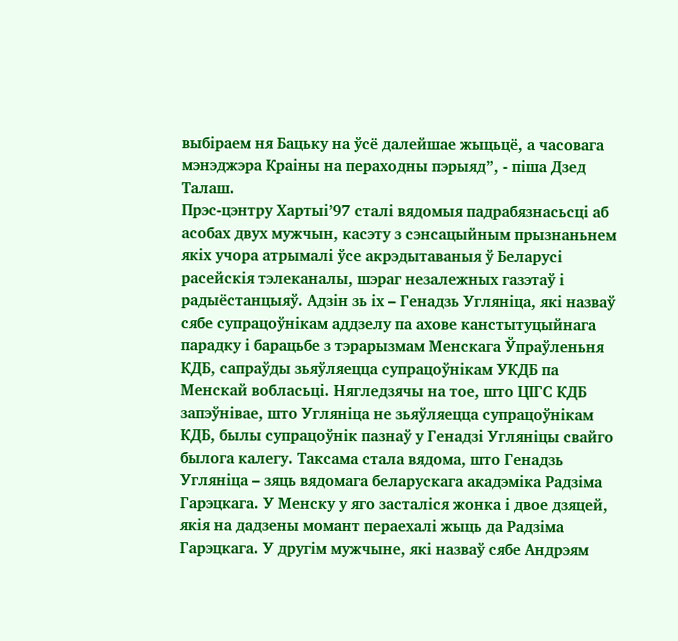выбіраем ня Бацьку на ўсё далейшае жыцьцё, а часовага мэнэджэра Краіны на пераходны пэрыяд”, - піша Дзед Талаш.
Прэс-цэнтру Хартыі’97 сталі вядомыя падрабязнасьсці аб асобах двух мужчын, касэту з сэнсацыйным прызнаньнем якіх учора атрымалі ўсе акрэдытаваныя ў Беларусі расейскія тэлеканалы, шэраг незалежных газэтаў і радыёстанцыяў. Адзін зь іх – Генадзь Угляніца, які назваў сябе супрацоўнікам аддзелу па ахове канстытуцыйнага парадку і барацьбе з тэрарызмам Менскага Ўпраўленьня КДБ, сапраўды зьяўляецца супрацоўнікам УКДБ па Менскай вобласьці. Нягледзячы на тое, што ЦІГС КДБ запэўнівае, што Угляніца не зьяўляецца супрацоўнікам КДБ, былы супрацоўнік пазнаў у Генадзі Угляніцы свайго былога калегу. Таксама стала вядома, што Генадзь Угляніца – зяць вядомага беларускага акадэміка Радзіма Гарэцкага. У Менску у яго засталіся жонка і двое дзяцей, якія на дадзены момант пераехалі жыць да Радзіма Гарэцкага. У другім мужчыне, які назваў сябе Андрэям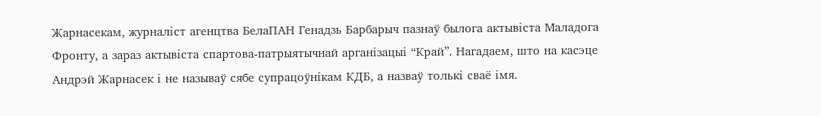Жарнасекам, журналіст агенцтва БелаПАН Генадзь Барбарыч пазнаў былога актывіста Маладога Фронту, а зараз актывіста спартова-патрыятычнай арганізацыі “Край”. Нагадаем, што на касэце Андрэй Жарнасек і не называў сябе супрацоўнікам КДБ, а назваў толькі сваё імя.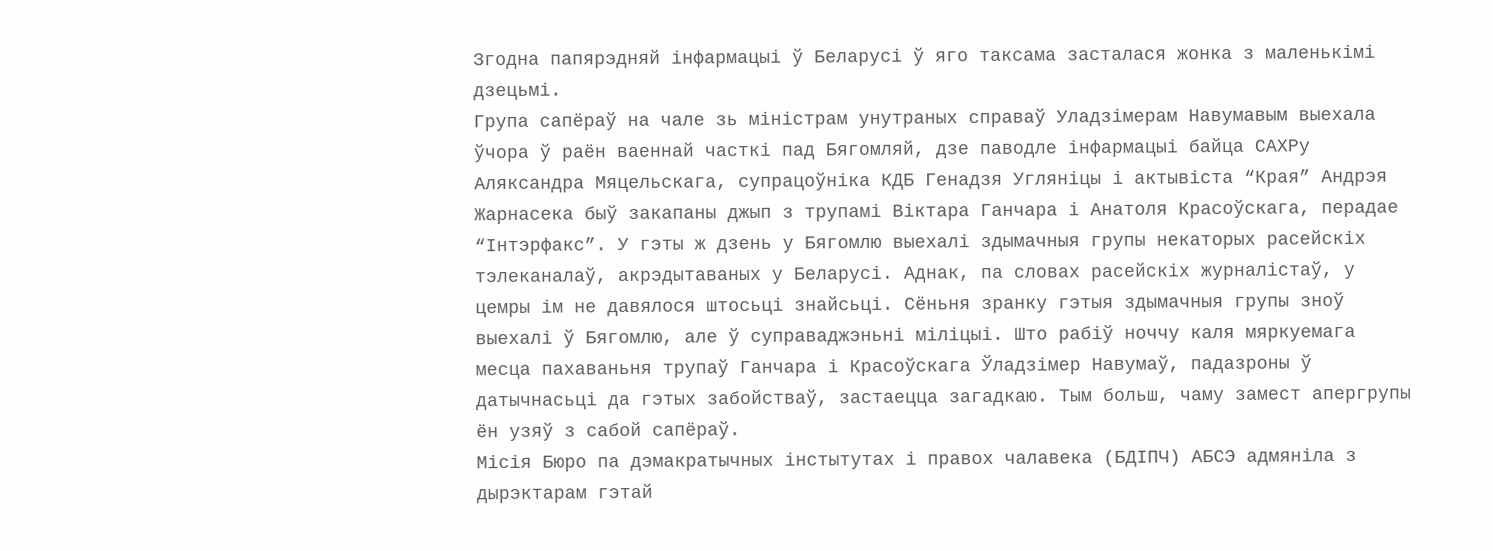Згодна папярэдняй інфармацыі ў Беларусі ў яго таксама засталася жонка з маленькімі дзецьмі.
Група сапёраў на чале зь міністрам унутраных справаў Уладзімерам Навумавым выехала ўчора ў раён ваеннай часткі пад Бягомляй, дзе паводле інфармацыі байца САХРу Аляксандра Мяцельскага, супрацоўніка КДБ Генадзя Угляніцы і актывіста “Края” Андрэя Жарнасека быў закапаны джып з трупамі Віктара Ганчара і Анатоля Красоўскага, перадае “Інтэрфакс”. У гэты ж дзень у Бягомлю выехалі здымачныя групы некаторых расейскіх тэлеканалаў, акрэдытаваных у Беларусі. Аднак, па словах расейскіх журналістаў, у цемры ім не давялося штосьці знайсьці. Сёньня зранку гэтыя здымачныя групы зноў выехалі ў Бягомлю, але ў суправаджэньні міліцыі. Што рабіў ноччу каля мяркуемага месца пахаваньня трупаў Ганчара і Красоўскага Ўладзімер Навумаў, падазроны ў датычнасьці да гэтых забойстваў, застаецца загадкаю. Тым больш, чаму замест апергрупы ён узяў з сабой сапёраў.
Місія Бюро па дэмакратычных інстытутах і правох чалавека (БДІПЧ) АБСЭ адмяніла з дырэктарам гэтай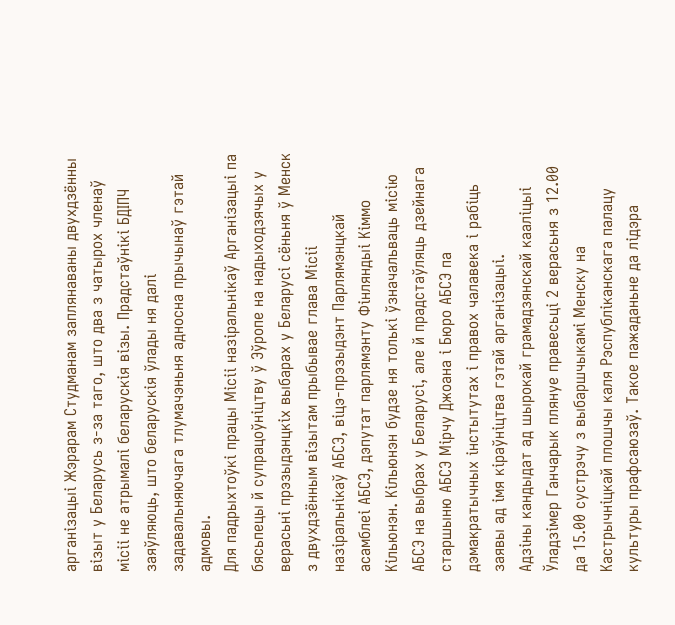арганізацыі Жэрарам Студманам заплянаваны двухдзённы візыт у Беларусь з-за таго, што два з чатырох членаў місіі не атрымалі беларускія візы. Прадстаўнікі БДІПЧ заяўляюць, што беларускія ўлады ня далі задавальняючага тлумачэньня адносна прычынаў гэтай адмовы.
Для падрыхтоўкі працы Місіі назіральнікаў Арганізацыі па бясьпецы й супрацоўніцтву ў Эўропе на надыходзячых у верасьні прэзыдэнцкіх выбарах у Беларусі сёньня ў Менск з двухдзённым візытам прыбывае глава Місіі назіральнікаў АБСЭ, віцэ-прэзыдэнт Парлямэнцкай асамблеі АБСЭ, дэпутат парлямэнту Фінляндыі Кіммо Кільюнэн. Кільюнэн будзе ня толькі ўзначальваць місію АБСЭ на выбрах у Беларусі, але й прадстаўляць дзейнага старшыню АБСЭ Мірчу Джоана і Бюро АБСЭ па дэмакратычных інстытутах і правох чалавека і рабіць заявы ад імя кіраўніцтва гэтай арганізацыі.
Адзіны кандыдат ад шырокай грамадзянскай кааліцыі Ўладзімер Ганчарык плянуе правесьці 2 верасьня з 12.00 да 15.00 сустрэчу з выбаршчыкамі Менску на Кастрычніцкай плошчы каля Рэспубліканскага палацу культуры прафсаюзаў. Такое пажаданьне да лідэра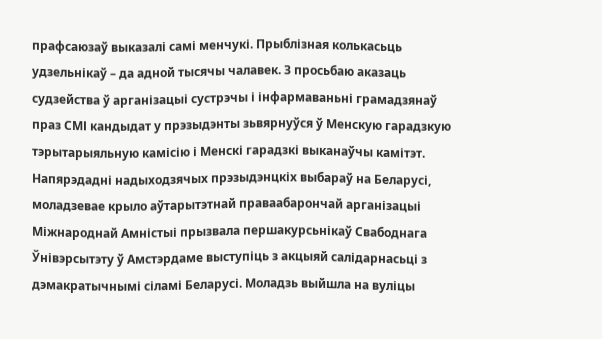прафсаюзаў выказалі самі менчукі. Прыблізная колькасьць удзельнікаў – да адной тысячы чалавек. З просьбаю аказаць судзейства ў арганізацыі сустрэчы і інфармаваньні грамадзянаў праз СМІ кандыдат у прэзыдэнты зьвярнуўся ў Менскую гарадзкую тэрытарыяльную камісію і Менскі гарадзкі выканаўчы камітэт.
Напярэдадні надыходзячых прэзыдэнцкіх выбараў на Беларусі, моладзевае крыло аўтарытэтнай праваабарончай арганізацыі Міжнароднай Амністыі прызвала першакурсьнікаў Свабоднага Ўнівэрсытэту ў Амстэрдаме выступіць з акцыяй салідарнасьці з дэмакратычнымі сіламі Беларусі. Моладзь выйшла на вуліцы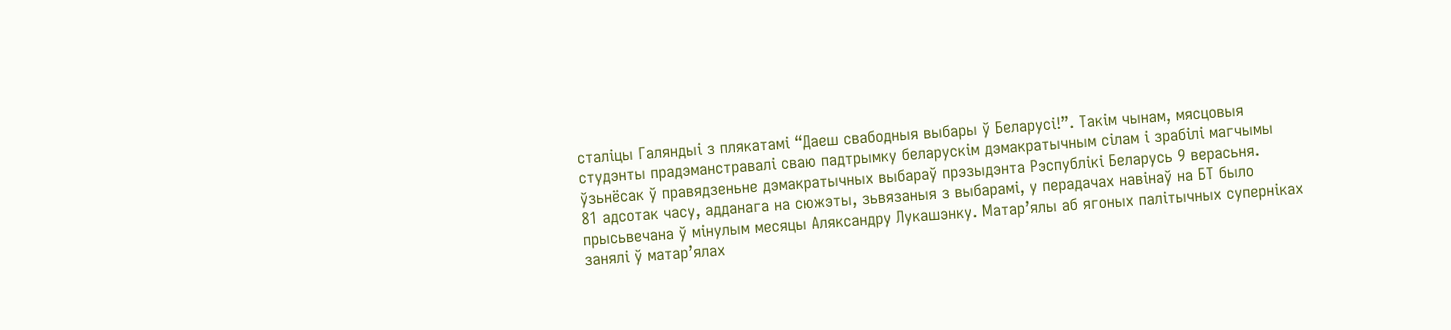сталіцы Галяндыі з плякатамі “Даеш свабодныя выбары ў Беларусі!”. Такім чынам, мясцовыя студэнты прадэманстравалі сваю падтрымку беларускім дэмакратычным сілам і зрабілі магчымы ўзьнёсак ў правядзеньне дэмакратычных выбараў прэзыдэнта Рэспублікі Беларусь 9 верасьня.
81 адсотак часу, адданага на сюжэты, зьвязаныя з выбарамі, у перадачах навінаў на БТ было прысьвечана ў мінулым месяцы Аляксандру Лукашэнку. Матар’ялы аб ягоных палітычных суперніках занялі ў матар’ялах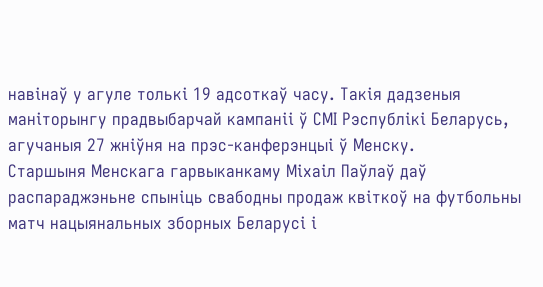навінаў у агуле толькі 19 адсоткаў часу. Такія дадзеныя маніторынгу прадвыбарчай кампаніі ў СМІ Рэспублікі Беларусь, агучаныя 27 жніўня на прэс-канферэнцыі ў Менску.
Старшыня Менскага гарвыканкаму Міхаіл Паўлаў даў распараджэньне спыніць свабодны продаж квіткоў на футбольны матч нацыянальных зборных Беларусі і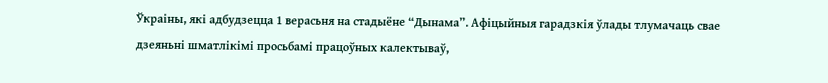Ўкраіны, які адбудзецца 1 верасьня на стадыёне “Дынама”. Афіцыйныя гарадзкія ўлады тлумачаць свае дзеяньні шматлікімі просьбамі працоўных калектываў,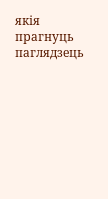якія прагнуць паглядзець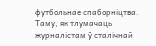футбольнае спаборніцтва. Таму, як тлумачаць журналістам ў сталічнай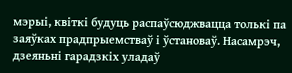мэрыі, квіткі будуць распаўсюджвацца толькі па заяўках прадпрыемстваў і ўстановаў. Насамрэч, дзеяньні гарадзкіх уладаў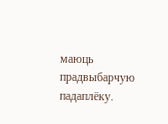маюць прадвыбарчую падаплёку.